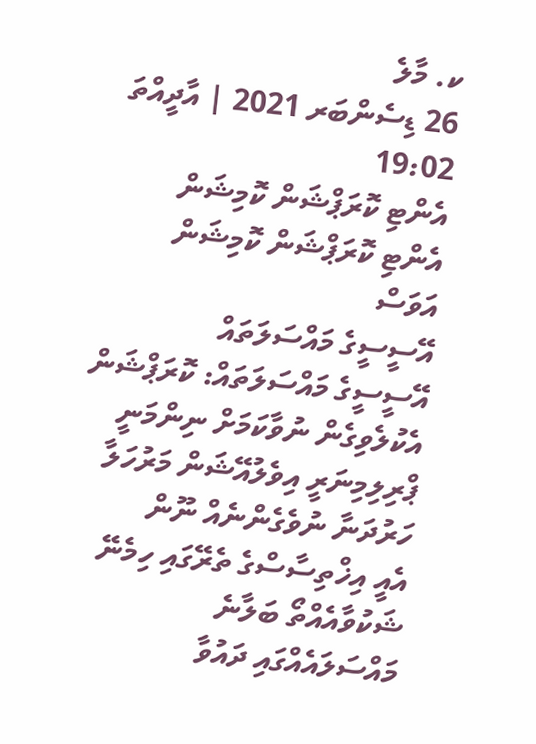ކ. މާލެ
26 ޑިސެންބަރ 2021 | އާދީއްތަ 19:02
އެންޓި ކޮރަޕްޝަން ކޮމިޝަން
އެންޓި ކޮރަޕްޝަން ކޮމިޝަން
އަވަސް
އޭސީސީގެ މައްސަލަތައް
އޭސީސީގެ މައްސަލަތައް: ކޮރަޕްޝަން އެކުލެވިގެން ނުވާކަމަށް ނިންމަނީ ޕްރިލިމިނަރީ އިވެލުއޭޝަން މަރުހަލާ ހަރުދަނާ ނުވެގެންނެއް ނޫން
އެއީ އިޚްތިސާސްގެ ތެރޭގައި ހިމެނޭ ޝަކުވާއެއްތޯ ބަލާނެ
މައްސަލައެއްގައި ދައުވާ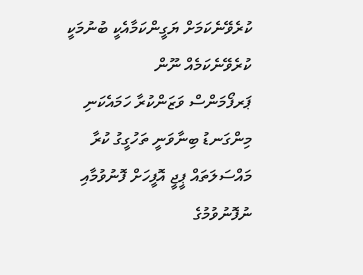ކުރެވޭނެކަމަށް ޔަގީންކަމާއެކީ ބުނުމަކީ ކުރެވޭނެކަމެއް ނޫން
ޕަރފޯމަންސް ވަޒަންކުރާ ހަމައެކަނި މިންގަނޑު ބިނާވަނީ ތަހުގީގު ކުރާ މައްސަލަތައް ޕީޖީ އޮފީހަށް ފޮނުވުމާއި ނުފޮނުވުމުގެ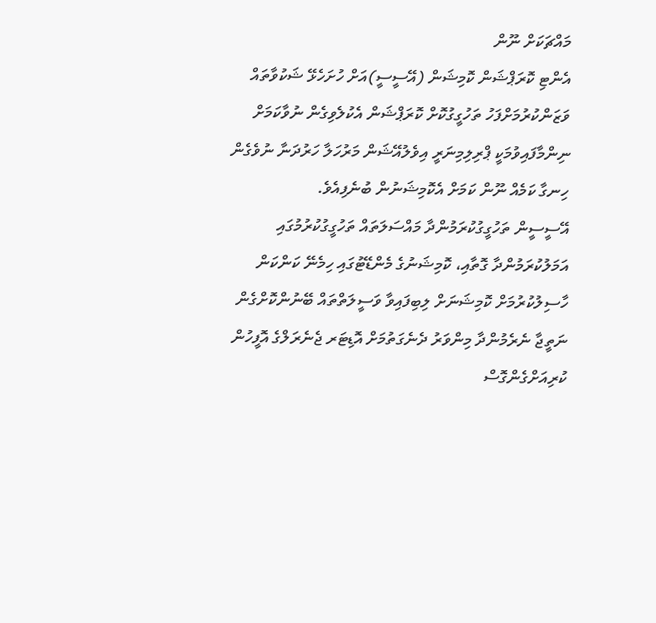މައްޗަކަށް ނޫން
އެންޓި ކޮރަޕްޝަން ކޮމިޝަން (އޭސީސީ)އަށް ހުށަހެޅޭ ޝަކުވާތައް ވަޒަންކުރުމަށްފަހު ތަހުގީގުކޮށް ކޮރަޕްޝަން އެކުލެވިގެން ނުވާކަމަށް ނިންމާފައިވުމަކީ ޕްރިލިމިނަރީ އިވެލުއޭޝަން މަރުހަލާ ހަރުދަނާ ނުވެގެން ހިނގާ ކަމެއް ނޫން ކަމަށް އެކޮމިޝަނުން ބުނެފިއެވެ.
އޭސީސީން ތަހުގީގުކުރަމުންދާ މައްސަލަތައް ތަހުގީގުކުރުމުގައި އަމަލުކުރަމުންދާ ގޮތާއި، ކޮމިޝަނުގެ މެންޑޭޓުގައި ހިމެނޭ ކަންކަން ހާސިލުކުރުމަށް ކޮމިޝަނަށް ލިބިފައިވާ ވަސީލަތްތައް ބޭނުންކޮށްގެން ނަތީޖާ ނެރެމުންދާ މިންވަރު ދެނެގަތުމަށް އޮޑިޓަރ ޖެނެރަލްގެ އޮފީހުން ކުރިއަށްގެންގޮސް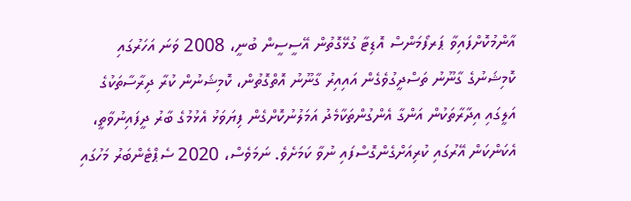އާންމުކޮށްފައިވާ ޕަރފޯމަންސް އޮޑިޓާ ގުޅޭގޮތުން އޭސީސީން ބުނީ، 2008 ވަނަ އަހަރުގައި ކޮމިޝަނުގެ ގާނޫނު ތަސްދީގުވެގެން އައިއިރު ގާނޫނު އޮތްގޮތުން، ކޮމިޝަނުން ކުރާ ދިރާސާތަކުގެ އަލީގައި އިދާރާތަކުން އަންގާ އެންގުންތަކާމެދު އަމަލުނުކޮށްގެން ފިޔަވަޅު އެޅުމުގެ ބާރު ދީފައިނުވާތީ، އެކަންކަން އޭރުގައި ކުރިއަށްގެންގޮސްފައި ނުވާ ކަމަށެވެ. ނަމަވެސް، 2020 ސެޕްޓެންބަރު މަހުގައި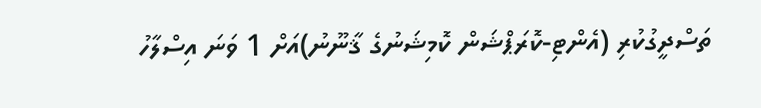ތަސްދީގުކުރި (އެންޓި-ކޮރަޕްޝަން ކޮމިޝަނުގެ ޤާނޫނު)އަށް 1 ވަނަ އިސްލާހު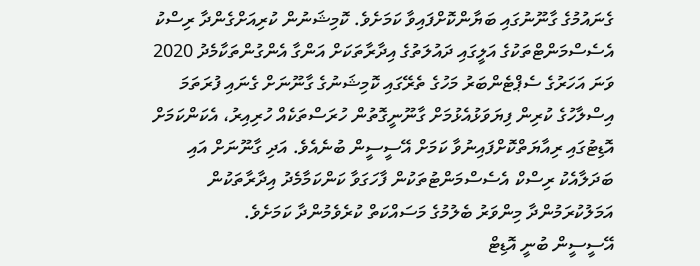ގެނައުމުގެ ގާނޫނުގައި ބަޔާންކޮށްފައިވާ ކަމަށެވެ. ކޮމިޝަނުން ކުރިއަށްގެންދާ ރިސްކު އެސެސްމަންޓްތަކުގެ އަލީގައި ދައުލަތުގެ އިދާރާތަކަށް އަންގާ އެންގުންތަކާމެދު 2020 ވަނަ އަހަރުގެ ސެޕްޓެންބަރު މަހުގެ ތެރޭގައި ކޮމިޝަނުގެ ގާނޫނަށް ގެނައި ފުރަތަމަ އިސްލާހުގެ ކުރިން ފިޔަވަޅުއެޅުމަށް ގާނޫނީގޮތުން ހުރަސްތަކެއް ހުރިއިރު، އެކަންކަމަށް އޮޑިޓުގައި ރިއާޔަތްކޮށްފައިނުވާ ކަމަށް އޭސީސީން ބުނެއެވެ. އަދި ގާނޫނަށް އައި ބަދަލާއެކު ރިސްކް އެސެސްމަންޓުތަކުން ފާހަގަވާ ކަންކަމާމެދު އިދާރާތަކުން އަމަލުކުރަމުންދާ މިންވަރު ބެލުމުގެ މަސައްކަތް ކުރެވެމުންދާ ކަމަށެވެ.
އޭސީސީން ބުނީ އޮޑިޓް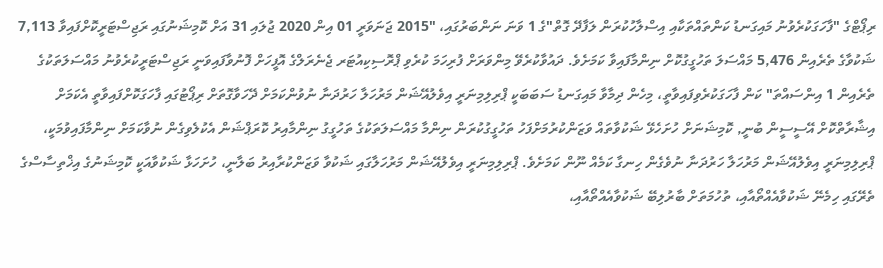ރިޕޯޓްގެ "ފާހަގަކުރެވުނު މައިގަނޑު ކަންތައްތަކާއި އިސްލާހުކުރަން ލަފާދޭ ގޮތް"ގެ 1 ވަނަ ނަންބަރުގައި، "2015 ޖަނަވަރީ 01 އިން 2020 ޖުލައި 31 އަށް ކޮމިޝަނުގައި ރަޖިސްޓަރީކޮށްފައިވާ 7,113 ޝަކުވާގެ ތެރެއިން 5,476 މައްސަލަ ތަހުގީގުކޮށް ނިންމާފައިވާ ކަމަށެވެ. ދައުވާކުރެވޭ މިންވަރަށް ފުރިހަމަ ކުރެވި ޕްރޮސިކިއުޓަރ ޖެނެރަލްގެ އޮފީހަށް ފޮނުވާފައިވަނީ ރަޖިސްޓަރީކުރެވުނު މައްސަލަތަކުގެ ތެރެއިން 1 އިންސައްތަ" ކަން ފާހަގަކުރެވިފައިވާތީ، މިހެން ދިމާވާ މައިގަނޑު ސަބަބަކީ ޕްރިލިމިނަރީ އިވެލުއޭޝަން މަރުހަލާ ހަރުދަނާ ނުވުންކަމަށް ދޭހަވާގޮތަށް ރިޕޯޓުގައި ފާހަގަކޮށްފައިވާތީ އެކަމަށް އިޝާރާތްކޮށް އޭސީސީން ބުނީ, ކޮމިޝަނަށް ހުށަހެޅޭ ޝަކުވާތައް ވަޒަންކުރުމަށްފަހު ތަހުގީގުކުރަން ނިންމާ މައްސަލަތަކުގެ ތަހުގީގު ނިންމާއިރު ކޮރަޕްޝަން އެކުލެވިގެން ނުވާކަމަށް ނިންމާފައިވުމަކީ، ޕްރިލިމިނަރީ އިވެލުއޭޝަން މަރުހަލާ ހަރުދަނާ ނުވެގެން ހިނގާ ކަމެއް ނޫން ކަމަށެވެ. ޕްރިލިމިނަރީ އިވެލުއޭޝަން މަރުހަލާގައި ޝަކުވާ ވަޒަންކުރާއިރު ބަލާނީ، ހުށަހަޅާ ޝަކުވާއަކީ ކޮމިޝަނުގެ އިޚްތިސާސްގެ ތެރޭގައި ހިމެނޭ ޝަކުވާއެއްތޯއާއި، ތުހުމަތަށް ބާރުލިބޭ ޝަކުވާއެއްތޯއާއި،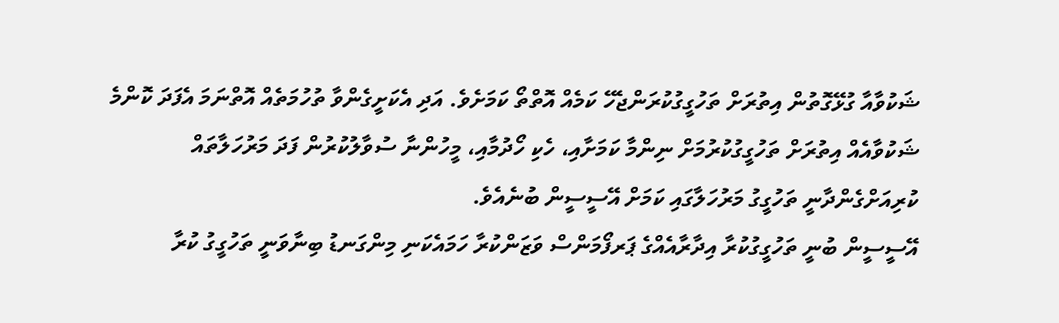ޝަކުވާއާ ގުޅޭގޮތުން އިތުރަށް ތަހުގީގުކުރަންޖެހޭ ކަމެއް އޮތްތޯ ކަމަށެވެ. އަދި އެކަށީގެންވާ ތުހުމަތެއް އޮތްނަމަ އެފަދަ ކޮންމެ ޝަކުވާއެއް އިތުރަށް ތަހުގީގުކުރުމަށް ނިންމާ ކަމަށާއި، ހެކި ހޯދުމާއި، މީހުންނާ ސުވާލުކުރުން ފަދަ މަރުހަލާތައް ކުރިއަށްގެންދާނީ ތަހުގީގު މަރުހަލާގައި ކަމަށް އޭސީސީން ބުނެއެވެ.
އޭސީސީން ބުނީ ތަހުގީގުކުރާ އިދާރާއެއްގެ ޕަރފޯމަންސް ވަޒަންކުރާ ހަމައެކަނި މިންގަނޑު ބިނާވަނީ ތަހުގީގު ކުރާ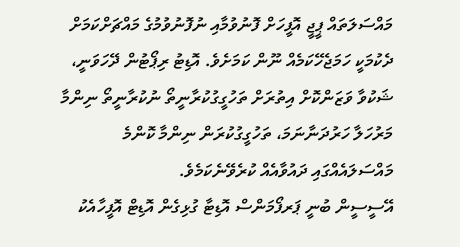މައްސަލަތައް ޕީޖީ އޮފީހަށް ފޮނުވުމާއި ނުފޮނުވުމުގެ މައްޗަށްކަމަށް ދެކުމަކީ ހަމަޖެހޭކަމެއް ނޫން ކަމަށެވެ. އޮޑިޓު ރިޕޯޓުން ދޭހަވަނީ، ޝަކުވާ ވަޒަންކޮށް އިތުރަށް ތަހުގީގުކުރާނީތޯ ނުކުރާނީތޯ ނިންމާ މަރުހަލާ ހަރުދަނާނަމަ، ތަހުގީގުކުރަން ނިންމާ ކޮންމެ މައްސަލައެއްގައި ދައުވާއެއް ކުރެވޭނެކަމެވެ.
އޭސީސީން ބުނީ ޕަރފޯމަންސް އޮޑިޓާ ގުޅިގެން އޮޑިޓް އޮފީހާއެކު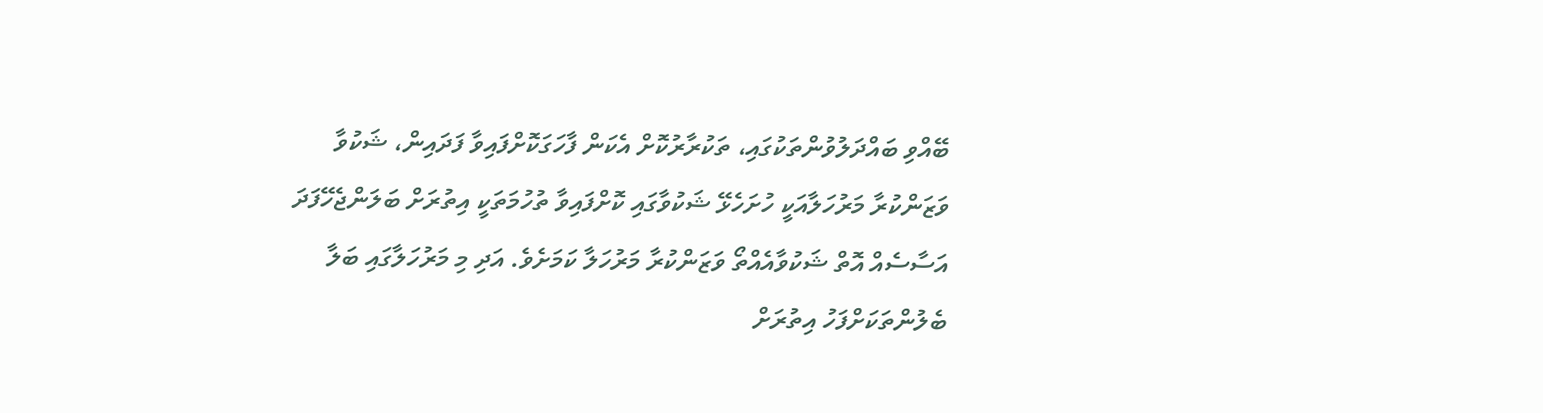ބޭއްވި ބައްދަލުވުންތަކުގައި، ތަކުރާރުކޮށް އެކަން ފާހަގަކޮށްފައިވާ ފަދައިން، ޝަކުވާ ވަޒަންކުރާ މަރުހަލާއަކީ ހުށަހެޅޭ ޝަކުވާގައި ކޮށްފައިވާ ތުހުމަތަކީ އިތުރަށް ބަލަންޖެހޭފަދަ އަސާސެއް އޮތް ޝަކުވާއެއްތޯ ވަޒަންކުރާ މަރުހަލާ ކަމަށެވެ. އަދި މި މަރުހަލާގައި ބަލާ ބެލުންތަކަށްފަހު އިތުރަށް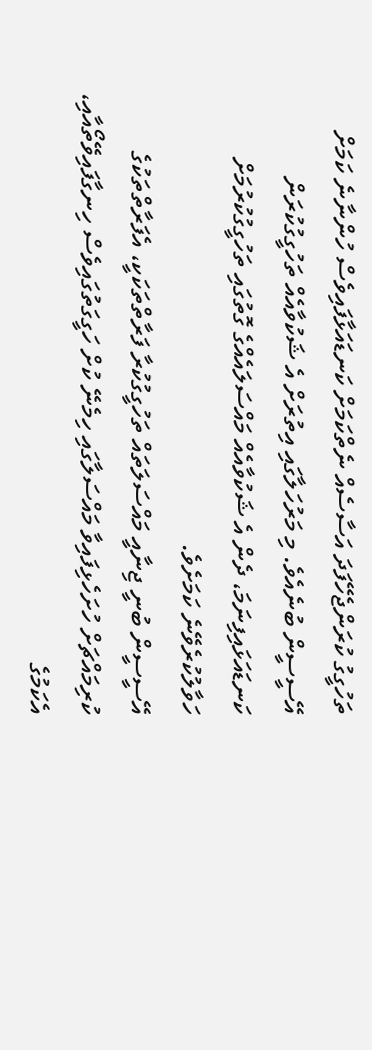ތަހުގީގު ކުރަންޖެހޭފަދަ އަސާސެއް ނެތްކަމަށް ކަނޑައަޅާފައިވެސް ހުންނާނެ ކަމަށް އޭސީސީން ބުނެއެވެ. މި މަރުހަލާގައި އިތުރަށް އެ ޝަކުވާއެއް ތަހުގީގުކުރަން ކަނޑައަޅައިފިނަމަ، ދެން އެ ޝަކުވާއެއް މައްސަލައެއްގެ ގޮތުގައި ތަހުގީގުކުރުމަށް ހަވާލުކުރެވޭނެ ކަމަށެވެ.
އޭސީސީން ބުނީ ޖިނާއީ މައްސަލަތައް ތަހުގީގުކުރާ ފަރާތްތަކަކީ، އެފަރާތްތަކުގެ ކުރިމައްޗަށް ހުށަހެޅިފައިވާ މައްސަލާގައި ހިމެނޭ ކުށް ހަގީގަތުގައިވެސް ހިނގާފައިވޭތޯއާއި، އެކަމުގެ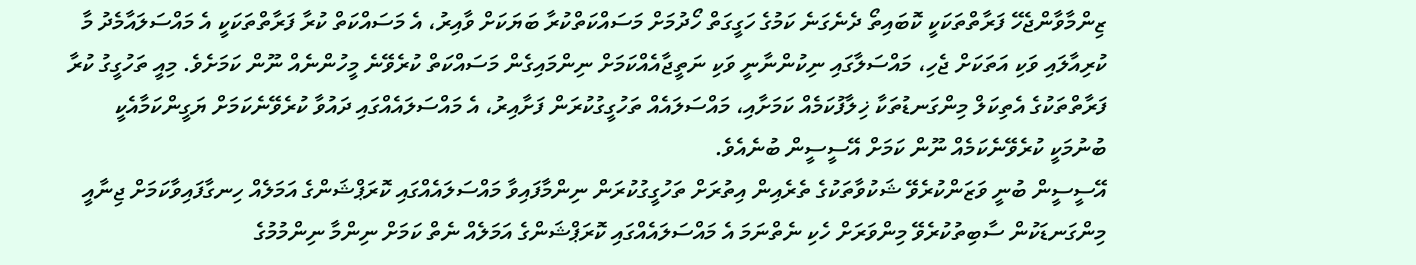ޒިންމާވާންޖެހޭ ފަރާތްތަކަކީ ކޮބައިތޯ ދެނެގަނެ ކަމުގެ ހަގީގަތް ހޯދުމަށް މަސައްކަތްކުރާ ބަޔަކަށް ވާއިރު، އެ މަސައްކަތް ކުރާ ފަރާތްތަކަކީ އެ މައްސަލައާމެދު މާ ކުރިއާލައި ވަކި އަތަކަށް ޖެހި، މައްސަލާގައި ނިކުންނާނީ ވަކި ނަތީޖާއެއްކަމަށް ނިންމައިގެން މަސައްކަތް ކުރެވޭނެ މީހުންނެއް ނޫން ކަމަށެވެ. މިއީ ތަހުގީގު ކުރާ ފަރާތްތަކުގެ އެތިކަލް މިންގަނޑުތަކާ ޚިލާފުކަމެއް ކަމަށާއި، މައްސަލައެއް ތަހުގީގުކުރަން ފަށާއިރު، އެ މައްސަލައެއްގައި ދައުވާ ކުރެވޭނެކަމަށް ޔަގީންކަމާއެކީ ބުނުމަކީ ކުރެވޭނެކަމެއް ނޫން ކަމަށް އޭސީސީން ބުނެއެވެ.
އޭސީސީން ބުނީ ވަޒަންކުރެވޭ ޝަކުވާތަކުގެ ތެރެއިން އިތުރަށް ތަހުގީގުކުރަން ނިންމާފައިވާ މައްސަލައެއްގައި ކޮރަޕްޝަންގެ އަމަލެއް ހިނގާފައިވާކަމަށް ޖިނާއީ މިންގަނޑަކުން ސާބިތުކުރެވޭ މިންވަރަށް ހެކި ނެތްނަމަ އެ މައްސަލައެއްގައި ކޮރަޕްޝަންގެ އަމަލެއް ނެތް ކަމަށް ނިންމާ ނިންމުމުގެ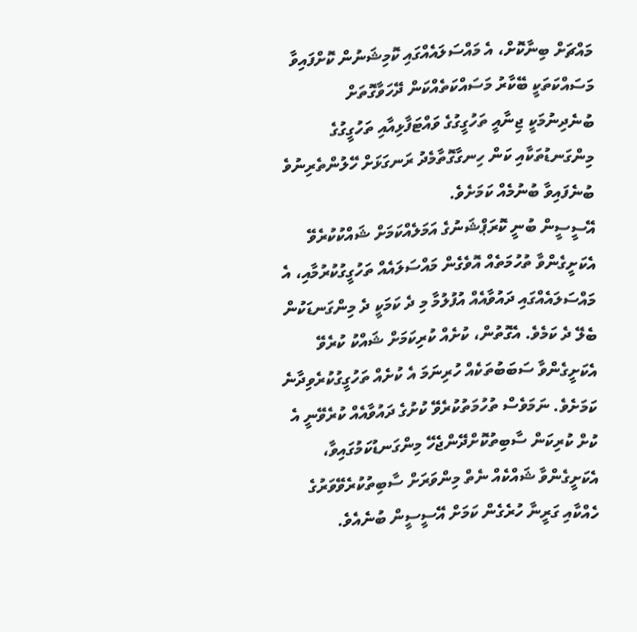މައްޗަށް ބިނާކޮށް، އެ މައްސަލައެއްގައި ކޮމިޝަނުން ކޮށްފައިވާ މަސައްކަތަކީ ބޭކާރު މަސައްކަތެއްކަން ދޭހަވާގޮތަށް ބުނެދިނުމަކީ ޖިނާއީ ތަހުގީގުގެ ވައްޓަފާޅިއާއި ތަހުގީގުގެ މިންގަނޑުތަކާއި ކަން ހިނގާގޮތާމެދު ރަނގަޅަށް ހޭލުންތެރިނުވެ ބުނެފައިވާ ބުނުމެއް ކަމަށެވެ.
އޭސީސީން ބުނީ ކޮރަޕްޝަނުގެ އަމަލެއްކަމަށް ޝައްކުކުރެވޭ އެކަށީގެންވާ ތުހުމަތެއް އޮވެގެން މައްސަލައެއް ތަހުގީގުކުރުމާއި، އެ މައްސަލައެއްގައި ދައުވާއެއް އުފުލުމާ މި ދެ ކަމަކީ ދެ މިންގަނޑަކުން ބެލޭ ދެ ކަމެވެ. އެގޮތުން، ކުށެއް ކުރިކަމަށް ޝައްކު ކުރެވޭ އެކަށީގެންވާ ސަބަބުތަކެއް ހުރިނަމަ އެ ކުށެއް ތަހުގީގުކުރެވިދާނެ ކަމަށެވެ. ނަމަވެސް ތުހުމަތުކުރެވޭ ކުށުގެ ދައުވާއެއް ކުރެވޭނީ އެ ކުށް ކުރިކަން ސާބިތުކޮށްދޭންޖެހޭ މިންގަނޑުކަމުގައިވާ، އެކަށީގެންވާ ޝައްކެއް ނެތް މިންވަރަށް ސާބިތުކުރެވޭވަރުގެ ހެއްކާއި ގަރީނާ ހުރެގެން ކަމަށް އޭސީސީން ބުނެއެވެ.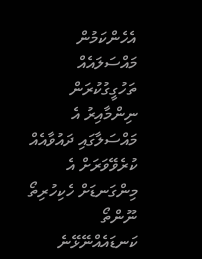އެހެންކަމުން މައްސަލައެއް ތަހުގީގުކުރަން ނިންމާއިރު އެ މައްސަލާގައި ދައުވާއެއް ކުރެވޭވަރަށް އެ މިންގަނޑަށް ހެކިހުރިތޯ ނޫންތޯ ކަނޑައެއްނޭޅޭނެ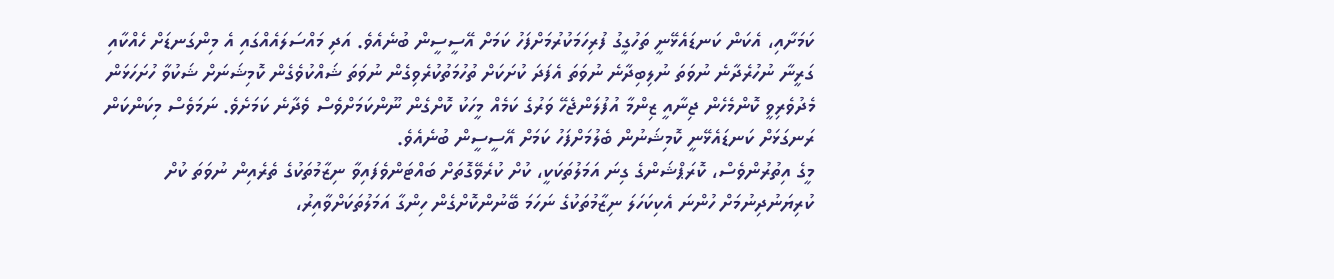ކަމަށާއި، އެކަން ކަނޑައެޅޭނީ ތަހުގީގު ފުރިހަމަކުރުމަށްފަހު ކަމަށް އޭސީސީން ބުނެއެވެ. އަދި މައްސަލައެއްގައި އެ މިންގަނޑަށް ހެއްކާއި ގަރީނާ ނުހުރެދާނެ ނުވަތަ ނުލިބިދާނެ ނުވަތަ އެފަދަ ކުށަކަށް ތުހުމަތުކުރެވިގެން ނުވަތަ ޝައްކުވެގެން ކޮމިޝަނަށް ޝަކުވާ ހުށަހަޅަން މެދުވެރިވީ ކޮންމެހެން ޖިނާއީ ޒިންމާ އުފުލަންޖެހޭ ވަރުގެ ކަމެއް މީހަކު ކޮށްގެން ނޫންކަމަށްވެސް ވެދާނެ ކަމަށެވެ. ނަމަވެސް މިކަންކަން ރަނގަޅަށް ކަނޑައެޅޭނީ ކޮމިޝަނުން ބެލުމަށްފަހު ކަމަށް އޭސީސީން ބުނެއެވެ.
މީގެ އިތުރުންވެސް، ކޮރަޕްޝަންގެ ގިނަ އަމަލުތަކަކީ، ކުށް ކުރެވޭގޮތަށް ބައްޓަންވެފައިވާ ނިޒާމުތަކުގެ ތެރެއިން ނުވަތަ ކުށް ކުރިޔަނުދިނުމަށް ހުންނަ އެކިކަހަލަ ނިޒާމުތަކުގެ ނަހަމަ ބޭނުންކޮށްގެން ހިންގާ އަމަލުތަކަށްވާއިރު،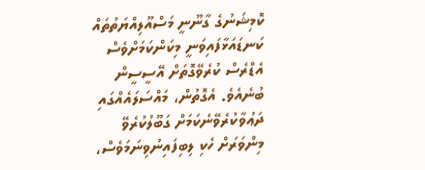ކޮމިޝަނުގެ ގާނޫނީ މަސްއޫލިއްޔަތުތައް ކަނޑައަޅާފައިވަނީ މިކަންކަމަށްވެސް އެޑްރެސް ކުރެވޭގޮތަށް އޭސީސީން ބުނެއެވެ. އެގޮތުން، މައްސަލައެއްގައި ދަޢުވާކުރެވޭނެކަމަށް ގަބޫލުކުރެވޭ މިންވަރަށް ހެކި ލިބިފައިނުވިނަމަވެސް،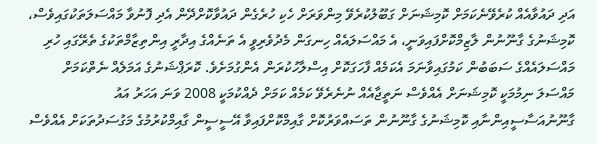އަދި ދައުވާއެއް ކުރެވޭނެކަމަށް ކޮމިޝަނަށް ގަބޫލުކުރެވޭ މިންވަރަށް ހެކި ހުރެގެން ދައުވާކޮށްދޭން އެދި ފޮނުވާ މައްސަލަތަކުގައިވެސް، ކޮމިޝަނުގެ ގާނޫނުން ލާޒިމްކޮށްފައިވަނީ، އެ މައްސަލައެއް ހިނގަން މެދުވެރިވީ އެ ތަނެއްގެ އިދާރީ އިންތިޒާމްތަކުގެ ތެރޭގައި ހުރި މައްސަލައެއްގެ ސަބަބުން ކަމުގައިވާނަމަ އެކަމެއް ފާހަގަކޮށް އިސްލާހުކުރަން އެންގުމަށެވެ. ކޮރަޕްޝަނުގެ އަމަލެއް ނެތްކަމަށް މައްސަލަ ނިމުމަކީ ކޮމިޝަނަށް އެއްވެސް ނަތީޖާއެއް ނުނެރެވޭ ކަމެއް ކަމަށް ދެއްކުމަކީ 2008 ވަނަ އަހަރު އައު ގާނޫނުއަސާސީއިންނާއި ކޮމިޝަނުގެ ގާނޫނުން ތަސައްވަރުކޮށް ގާއިމްކޮށްފައިވާ އޭސީސީން ގާއިމްކުރުމުގެ މަގުސަދުތަކަށް އެއްވެސް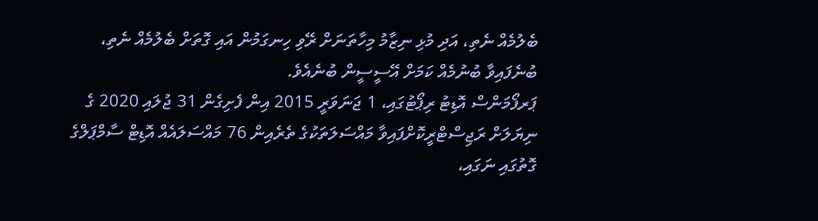ބެލުމެއް ނެތި، އަދި މުޅި ނިޒާމު މިހާތަނަށް ރޭވި ހިނގަމުން އައި ގޮތަށް ބެލުމެއް ނެތި، ބުނެފައިވާ ބުނުމެއް ކަމަށް އޭސީސީން ބުނެއެވެ.
ޕަރފޯމަންސް އޮޑިޓު ރިޕޯޓުގައި، 1 ޖަނަވަރީ 2015 އިން ފެށިގެން 31 ޖުލައި 2020 ގެ ނިޔަލަށް ރަޖިސްޓްރީކޮށްފައިވާ މައްސަލަތަކުގެ ތެރެއިން 76 މައްސަލައެއް އޮޑިޓް ސާމްޕަލްގެ ގޮތުގައި ނަގައި،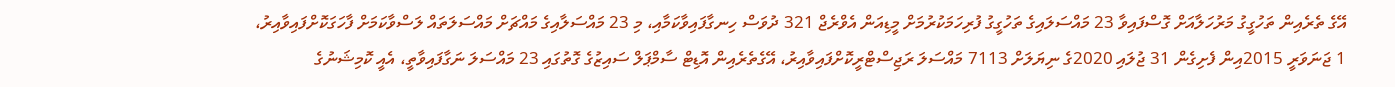އޭގެ ތެރެއިން ތަހުގީގު މަރުހަލާއަށް ގޮސްފައިވާ 23 މައްސަލައިގެ ތަހުގީގު ފުރިހަމަކުރުމަށް މީޑިއަން އެވްރެޖް 321 ދުވަސް ހިނގާފައިވާކަމާއި، މި 23 މައްސަލާއިގެ މައްޗަށް މައްސަލަތައް ލަސްވާކަމަށް ފާހަގަކޮށްފައިވާއިރު، 1 ޖަނަވަރީ 2015އިން ފެށިގެން 31 ޖުލައި 2020ގެ ނިޔަލަށް 7113 މައްސަލަ ރަޖިސްޓްރީކޮށްފައިވާއިރު، އޭގެތެރެއިން އޮޑިޓް ސާމްޕަލް ސައިޒުގެ ގޮތުގައި 23 މައްސަލަ ނަގާފައިވާތީ، އެއީ ކޮމިޝަނުގެ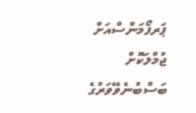ޕަރފޯމަންސްއަށް ޖުމްލަކޮށް ބަސްބުނެވޭވަރުގެ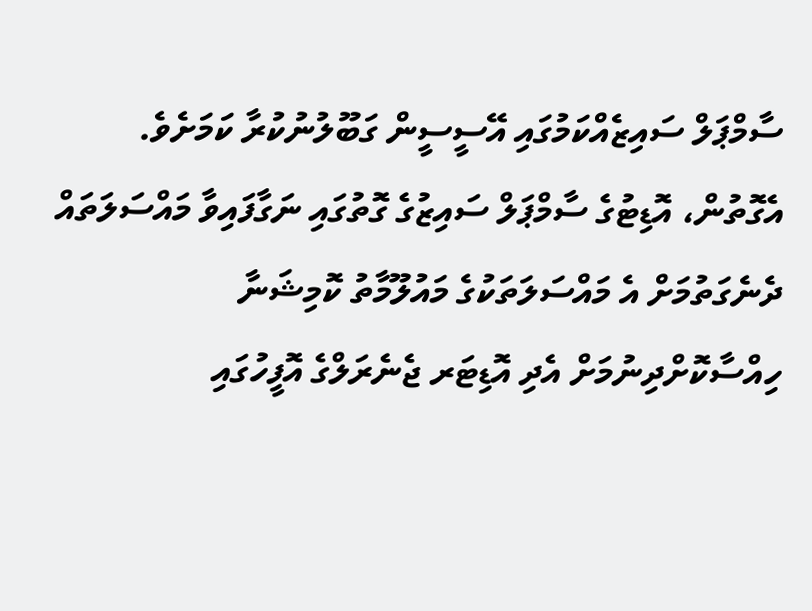ސާމްޕަލް ސައިޒެއްކަމުގައި އޭސީސީން ގަބޫލުނުކުރާ ކަމަށެވެ. އެގޮތުން، އޮޑިޓުގެ ސާމްޕަލް ސައިޒުގެ ގޮތުގައި ނަގާފައިވާ މައްސަލަތައް ދެނެގަތުމަށް އެ މައްސަލަތަކުގެ މައުލޫމާތު ކޮމިޝަނާ ހިއްސާކޮށްދިނުމަށް އެދި އޮޑިޓަރ ޖެނެރަލްގެ އޮފީހުގައި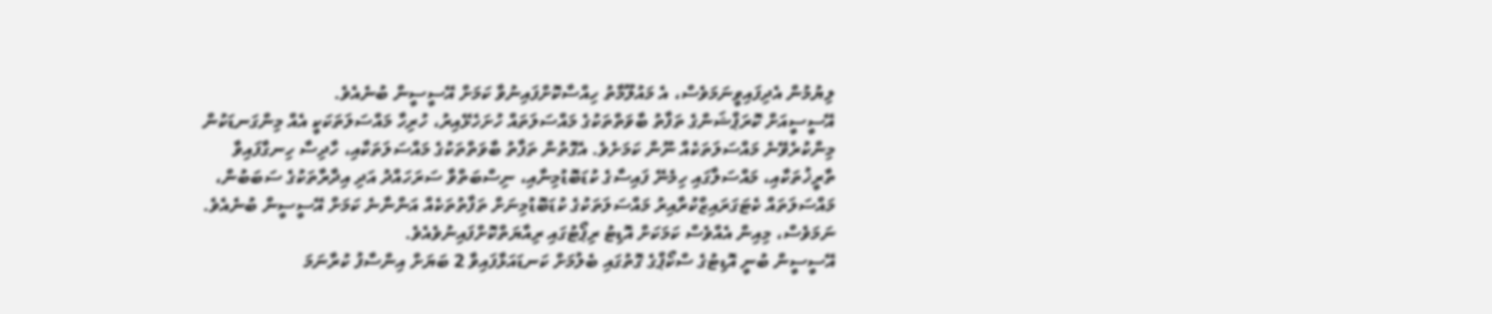ލިޔުމުން އެދިފައިވީނަމަވެސް، އެ މައުލޫމާތު ހިއްސާކޮށްފައިނުވާ ކަމަށް އޭސީސީން ބުނެއެވެ.
އޭސީސީއަށް ކޮރަޕްޝަންގެ ތަފާތު ބާވަތްތަކުގެ މައްސަލަތައް ހުށަހެޅޭއިރު، ހުރިހާ މައްސަލަތަކަކީ އެއް މިންގަނޑަކުން މިންކުރެވޭނެ މައްސަލަތަކެއް ނޫން ކަމަށެވެ. އެގޮތުން ތަފާތު ބާވަތްތަކުގެ މައްސަލަތަކާއި، ހާދިސާ ހިނގާފައިވާ ތާރީޚުތަކާއި، މައްސަލާގައި ހިމެނޭ ފައިސާގެ ކުޑަބޮޑުމިނާއި، ނިސްބަތްވާ ސަރަހައްދު އަދި އިދާރާތަކުގެ ސަބަބުން، މައްސަލަތައް ކެޓަގަރައިޒްކުރާއިރު މައްސަލަތަކުގެ ކުޑަބޮޑުމިނަށް ތަފާތުތަކެއް އަންނާނެ ކަމަށް އޭސީސީން ބުނެއެވެ. ނަމަވެސް، މިއިން އެއްވެސް ކަމަކަށް އޮޑިޓު ރިޕޯޓުގައި ރިއާޔަތްކޮށްފައިނުވެއެވެ.
އޭސީސީން ބުނީ އޮޑިޓުގެ ސްކޯޕްގެ ގޮތުގައި ބެލުމަށް ކަނޑައަޅާފައިވާ 2 ބަޔަށް އިންސާފު ކުރާނަމަ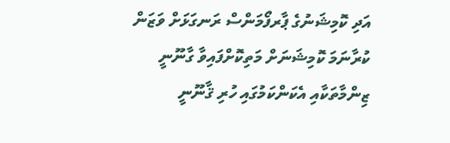އަދި ކޮމިޝަނުގެ ޕާރފޯމަންސް ރަނގަޅަށް ވަޒަން ކުރާނަމަ ކޮމިޝަނަށް މަތިކޮށްފައިވާ ގާނޫނީ ޒިންމާތަކާއި އެކަންކަމުގައި ހުރި ޤާނޫނީ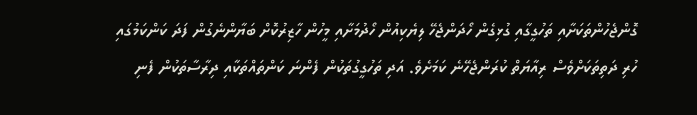ގޮންޖެހުންތަކަށާއި ތަހުގީގާއި ގުޅިގެން ހޯދަންޖެހޭ ލިޔެކިއުން ހޯދުމަށާއި މީހުން ހާޒިރުކޮށް ބަޔާންނެގުން ފަދަ ކަންކަމުގައި ހުރި ދަތިތަކަށްވެސް ރިއާޔަތް ކުރަންޖެހޭނެ ކަމަށެވެ. އަދި ތަހުގީގުތަކުން ފެންނަ ކަންތައްތަކާއި ދިރާސާތަކުން ފެނި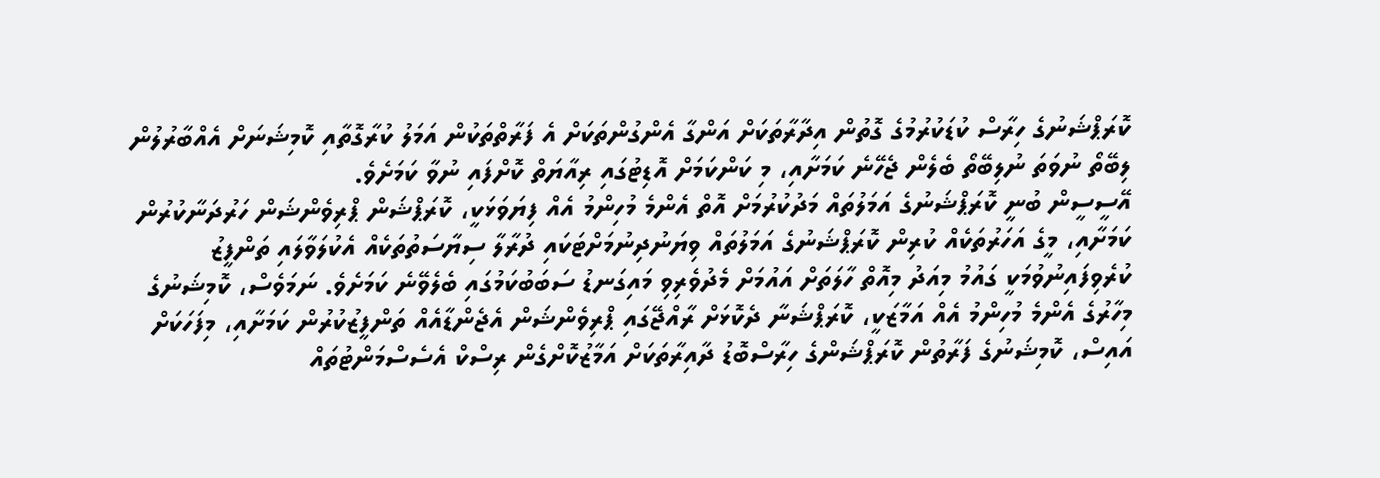ކޮރަޕްޝަނުގެ ހިރާސް ކުޑަކުރުމުގެ ގޮތުން އިދާރާތަކަށް އަންގާ އެންގުންތަކަށް އެ ފަރާތްތަކުން އަމަލު ކުރާގޮތާއި ކޮމިޝަނަށް އެއްބާރުލުން ލިބޭތޯ ނުވަތަ ނުލިބޭތޯ ބެލެން ޖެހޭނެ ކަމަށާއި، މި ކަންކަމަށް އޮޑިޓުގައި ރިއާޔަތް ކޮށްފައި ނުވާ ކަމަށެވެ.
އޭސީސީން ބުނީ ކޮރަޕްޝަނުގެ އަމަލުތައް މަދުކުރުމަށް އޮތް އެންމެ މުހިންމު އެއް ފިޔަވަޅަކީ، ކޮރަޕްޝަން ޕްރިވެންޝަން ހަރުދަނާކުރުން ކަމަށާއި، މީގެ އަހަރުތަކެއް ކުރިން ކޮރަޕްޝަނުގެ އަމަލުތައް ވިޔަނުދިނުމަށްޓަކައި ދުރާލާ ސިޔާސަތުތަކެއް އެކުލަވާލައި ތަންފީޒު ކުރެވިފައިނުވުމަކީ ގައުމު މިއަދު މިއޮތް ހާލަތަށް އައުމަށް މެދުވެރިވި މައިގަނޑު ސަބަބުކަމުގައި ބެލެވޭނެ ކަމަށެވެ. ނަމަވެސް، ކޮމިޝަނުގެ މިހާރުގެ އެންމެ މުހިންމު އެއް އަމާޒަކީ، ކޮރަޕްޝަނާ ދެކޮޅަށް ރާއްޖޭގައި ޕްރިވެންޝަން އެޖެންޑާއެއް ތަންފީޒުކުރުން ކަމަށާއި، މިފަހަކަށް އައިސް، ކޮމިޝަނުގެ ފަރާތުން ކޮރަޕްޝަންގެ ހިރާސްބޮޑު ދާއިރާތަކަށް އަމާޒުކޮށްގެން ރިސްކް އެސެސްމަންޓުތައް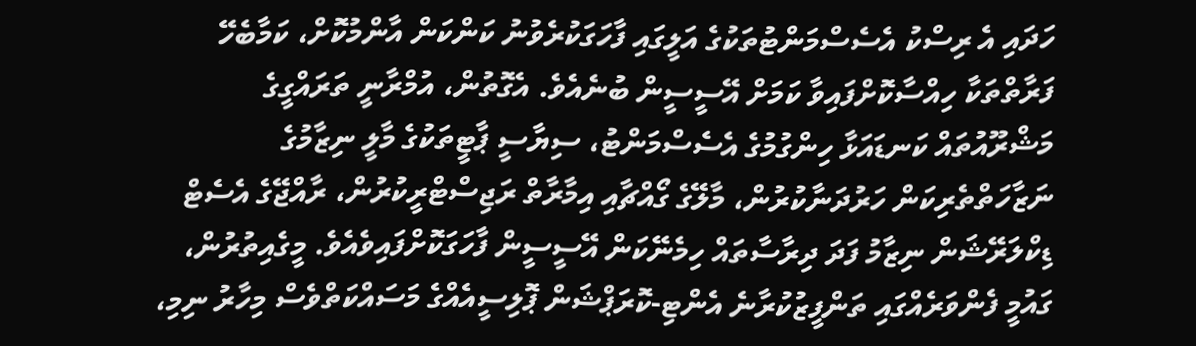ހަދައި އެ ރިސްކު އެސެސްމަންޓުތަކުގެ އަލީގައި ފާހަގަކުރެވުނު ކަންކަން އާންމުކޮށް، ކަމާބެހޭ ފަރާތްތަކާ ހިއްސާކޮށްފައިވާ ކަމަށް އޭސީސީން ބުނެއެވެ. އެގޮތުން، އުމްރާނީ ތަރައްގީގެ މަޝްރޫއުތައް ކަނޑައަޅާ ހިންގުމުގެ އެސެސްމަންޓު، ސިޔާސީ ޕާޓީތަކުގެ މާލީ ނިޒާމުގެ ނަޒާހަތްތެރިކަން ހަރުދަނާކުރުން، މާލޭގެ ގޯއްޗާއި އިމާރާތް ރަޖިސްޓްރީކުރުން، ރާއްޖޭގެ އެސެޓް ޑިކްލަރޭޝަން ނިޒާމު ފަދަ ދިރާސާތައް ހިމެނޭކަން އޭސީސީން ފާހަގަކޮށްފައިވެއެވެ. މީގެއިތުރުން، ގައުމީ ފެންވަރެއްގައި ތަންފީޒުކުރާނެ އެންޓި-ކޮރަޕްޝަން ޕޮލިސީއެއްގެ މަސައްކަތްވެސް މިހާރު ނިމި،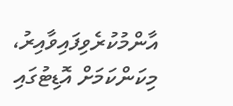އާންމުކުރެވިފައިވާއިރު، މިކަންކަމަށް އޮޑިޓުގައި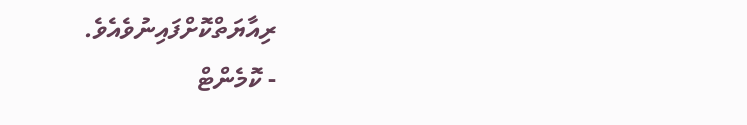ރިއާޔަތްކޮށްފައިނުވެއެވެ.
- ކޮމެންޓް